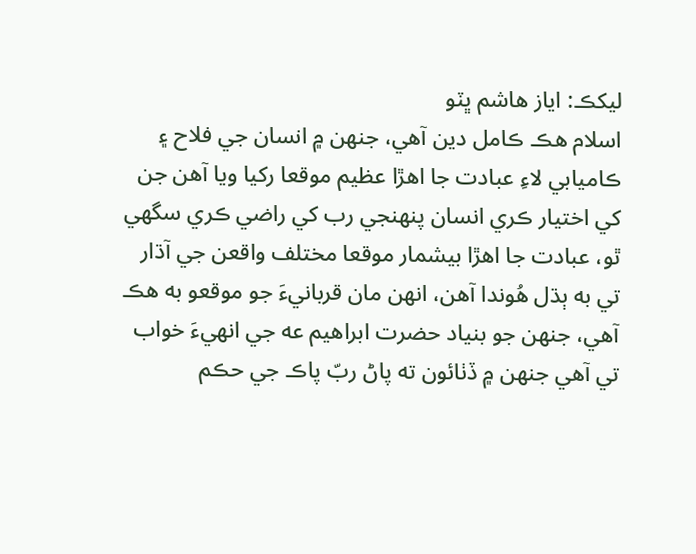ليکڪ: اياز هاشم ڀٽو
اسلام هڪ ڪامل دين آهي، جنهن ۾ انسان جي فلاح ۽ ڪاميابي لاءِ عبادت جا اهڙا عظيم موقعا رکيا ويا آهن جن کي اختيار ڪري انسان پنهنجي رب کي راضي ڪري سگهي ٿو، عبادت جا اهڙا بيشمار موقعا مختلف واقعن جي آڌار تي به ٻڌل هُوندا آهن، انهن مان قربانيءَ جو موقعو به هڪ آهي، جنهن جو بنياد حضرت ابراهيم عه جي انهيءَ خواب تي آهي جنهن ۾ ڏٺائون ته پاڻ ربّ پاڪ جي حڪم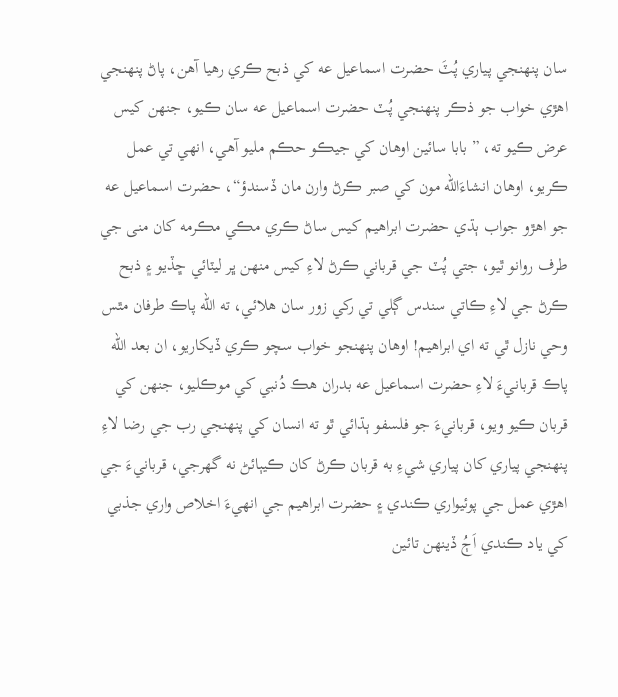سان پنهنجي پياري پُٽَ حضرت اسماعيل عه کي ذبح ڪري رهيا آهن، پاڻ پنهنجي اهڙي خواب جو ذڪر پنهنجي پُٽ حضرت اسماعيل عه سان ڪيو، جنهن کيس عرض ڪيو ته، ” بابا سائين اوهان کي جيڪو حڪم مليو آهي، انهي تي عمل ڪريو، اوهان انشاءَالله مون کي صبر ڪرڻ وارن مان ڏسندؤ“، حضرت اسماعيل عه جو اهڙو جواب ٻڌي حضرت ابراهيم کيس ساڻ ڪري مڪي مڪرمه کان منى جي طرف روانو ٿيو، جتي پُٽ جي قرباني ڪرڻ لاءِ کيس منهن ڀر ليٽائي ڇڏيو ۽ ذبح ڪرڻ جي لاءِ ڪاتي سندس ڳلي تي رکي زور سان هلائي، ته الله پاڪ طرفان مٿس وحي نازل ٿي ته اي ابراهيم! اوهان پنهنجو خواب سچو ڪري ڏيکاريو، ان بعد الله پاڪ قربانيءَ لاءِ حضرت اسماعيل عه بدران هڪ دُنبي کي موڪليو، جنهن کي قربان ڪيو ويو، قربانيءَ جو فلسفو ٻڌائي ٿو ته انسان کي پنهنجي رب جي رضا لاءِ پنهنجي پياري کان پياري شيءِ به قربان ڪرڻ کان ڪيٻائڻ نه گهرجي، قربانيءَ جي اهڙي عمل جي پوئيواري ڪندي ۽ حضرت ابراهيم جي انهيءَ اخلاص واري جذبي کي ياد ڪندي اَڄُ ڏينهن تائين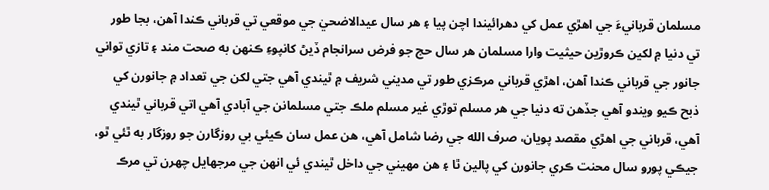مسلمان قربانيءَ جي اهڙي عمل کي دهرائيندا اچن پيا ۽ هر سال عيدالاضحيٰ جي موقعي تي قرباني ڪندا آهن، بجا طور تي دنيا ۾ لکين ڪروڙين حيثيت وارا مسلمان هر سال حج جو فرض سرانجام ڏيڻ کانپوءِ ڪنهن به صحت مند ۽ تازي تواني جانور جي قرباني ڪندا آهن، اهڙي قرباني مرڪزي طور تي مديني شريف ۾ ٿيندي آهي جتي لکن جي تعداد ۾ جانورن کي ذبح ڪيو ويندو آهي جڏهن ته دنيا جي هر مسلم توڙي غير مسلم ملڪ جتي مسلمانن جي آبادي آهي اتي قرباني ٿيندي آهي، قرباني جي اهڙي مقصد پويان، صرف الله جي رضا شامل آهي، هن عمل سان ڪيئي بي روزگارن جو روزگار به ٿئي ٿو، جيڪي پورو سال محنت ڪري جانورن کي پالين ٿا ۽ هن مهيني جي داخل ٿيندي ئي انهن جي مرجهايل چهرن تي مرڪ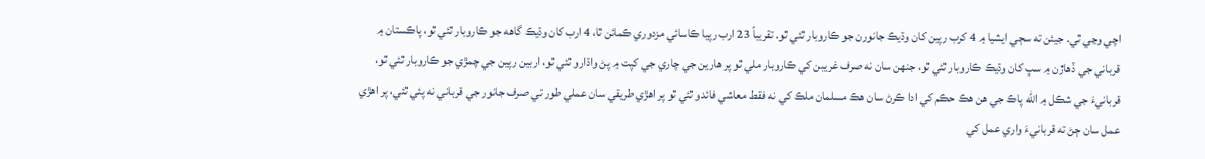اچي وڃي ٿي. جيئن ته سڄي ايشيا ۾ 4 کرب رپين کان وڌيڪ جانورن جو ڪاروبار ٿئي ٿو. تقريباً 23 ارب رپيا ڪاسائي مزدوري ڪمائن ٿا، 4 ارب کان وڌيڪ گاھه جو ڪاروبار ٿئي ٿو، پاڪستان ۾ قرباني جي ڏهاڙن ۾ سڀ کان وڌيڪ ڪاروبار ٿئي ٿو، جنهن سان نه صرف غريبن کي ڪاروبار ملي ٿو پر هارين جي چاري جي کپت ۾ پڻ واڌارو ٿئي ٿو، اربين رپين جي چمڙي جو ڪاروبار ٿئي ٿو، قربانيءَ جي شڪل ۾ الله پاڪ جي هن هڪ حڪم کي ادا ڪرڻ سان هڪ مسلمان ملڪ کي نه فقط معاشي فائدو ٿئي ٿو پر اهڙي طريقي سان عملي طور تي صرف جانور جي قرباني نه پئي ٿئي، پر اهڙي عمل سان ڄڻ ته قربانيءَ واري عمل کي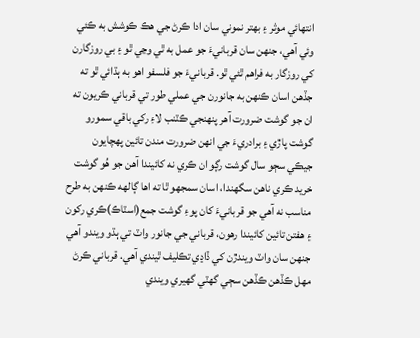انتهائي موثر ۽ بهتر نموني سان ادا ڪرڻ جي هڪ ڪوشش به ڪئي وئي آهي، جنهن سان قربانيءَ جو عمل به ٿي وڃي ٿو ۽ بي روزگارن کي روزگار به فراهم ٿئي ٿو. قربانيءَ جو فلسفو اهو به ٻڌائي ٿو ته جڏهن اسان ڪنهن به جانورن جي عملي طور تي قرباني ڪريون ته ان جو گوشت ضرورت آهر پنهنجي ڪٽنب لاءِ رکي باقي سمورو گوشت پاڙي ۽ برادريءَ جي انهن ضرورت مندن تائين پهچايون جيڪي سڄو سال گوشت رڳو ان ڪري نه کائيندا آهن جو هُو گوشت خريد ڪري ناهن سگهندا، اسان سمجهو ٿا ته اها ڳالهه ڪنهن به طرح مناسب نه آهي جو قربانيءَ کان پوءِ گوشت جمع(اسٽاڪ)ڪري رکون ۽ هفتن تائين کائيندا رهون، قرباني جي جانور واٽ تي ٻڌو ويندو آهي جنهن سان واٽ ويندڙن کي ڏاڍي تڪليف ٿيندي آهي. قرباني ڪرڻ مهل ڪڏهن ڪڏهن سڄي گهٽي گهيري ويندي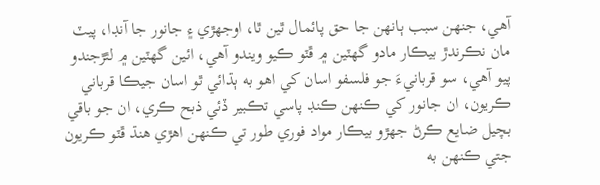آهي، جنهن سبب ٻانهن جا حق پائمال ٿين ٿا، اوجھڙي ۽ جانور جا آنڊا، پيٽ مان نڪرندڙ بيڪار مادو گهٽين ۾ ڦٽو ڪيو ويندو آهي، ائين گهٽين ۾ لٿڙجندو پيو آهي، سو قربانيءَ جو فلسفو اسان کي اهو به ٻڌائي ٿو اسان جيڪا قرباني ڪريون، ان جانور کي ڪنهن ڪنڊ پاسي تڪبير ڏئي ذبح ڪري، ان جو باقي بچيل ضايع ڪرڻ جهڙو بيڪار مواد فوري طور تي ڪنهن اهڙي هنڌ ڦٽو ڪريون جتي ڪنهن به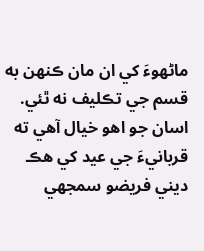ماڻهوءَ کي ان مان ڪنهن به قسم جي تڪليف نه ٿئي. اسان جو اهو خيال آهي ته قربانيءَ جي عيد کي هڪ ديني فريضو سمجهي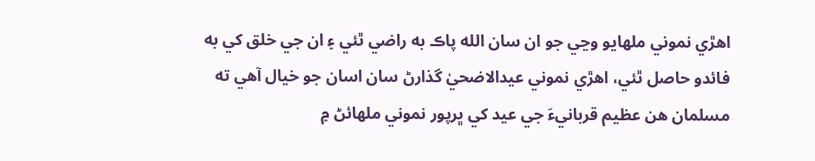اهڙي نموني ملهايو وڃي جو ان سان الله پاڪ به راضي ٿئي ۽ ان جي خلق کي به فائدو حاصل ٿئي، اهڙي نموني عيدالاضحيٰ گذارڻ سان اسان جو خيال آهي ته مسلمان هن عظيم قربانيءَ جي عيد کي ڀرپور نموني ملهائڻ ۾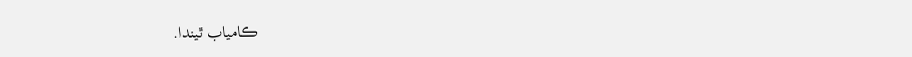ڪامياب ٿيندا.